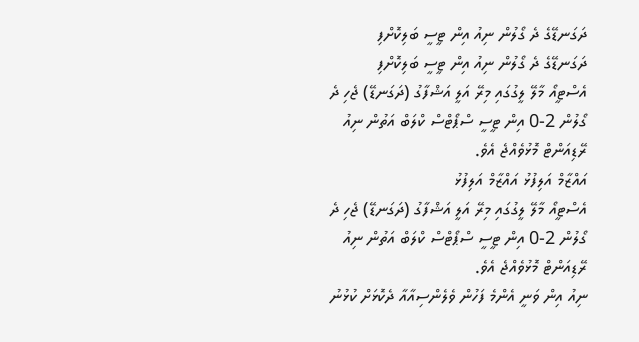ދަގަނޑޭގެ ދެ ގޯލުން ނިއު އިން ޓީސީ ބަލިކޮށްފި
ދަގަނޑޭގެ ދެ ގޯލުން ނިއު އިން ޓީސީ ބަލިކޮށްފި
އެސްޓީއޯ މާލޭ ލީގުގައި މިރޭ އަލީ އަޝްފާގު (ދަގަނޑޭ) ޖެހި ދެ ގޯލުން 2-0 އިން ޓީސީ ސްޕޯޓްސް ކްލަބް އަތުން ނިއު ރޭޑިއަންޓް މޮޅުވެއްޖެ އެވެ.
އައްޒާމް އަލިފުޅު އައްޒާމް އަލިފުޅު
އެސްޓީއޯ މާލޭ ލީގުގައި މިރޭ އަލީ އަޝްފާގު (ދަގަނޑޭ) ޖެހި ދެ ގޯލުން 2-0 އިން ޓީސީ ސްޕޯޓްސް ކްލަބް އަތުން ނިއު ރޭޑިއަންޓް މޮޅުވެއްޖެ އެވެ.
ނިއު އިން ވަނީ އެންމެ ފަހުން ވެލެންސިއާއާ ދެކޮޅަށް ކުޅުނު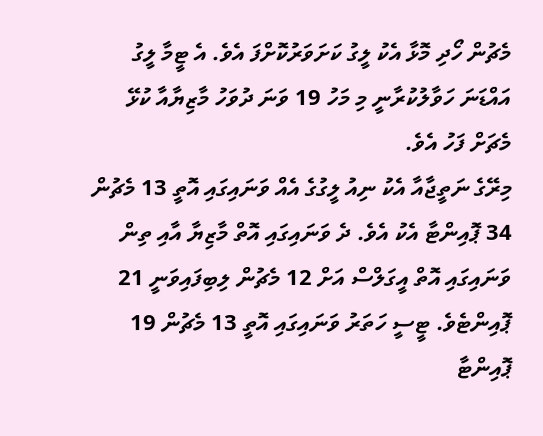މެޗުން ހޯދި މޮޅާ އެކު ލީގު ކަށަވަރުކޮށްފަ އެވެ. އެ ޓީމާ ލީގު އައްޑަނަ ހަވާލުކުރާނީ މި މަހު 19 ވަނަ ދުވަހު މާޒިޔާއާ ކުޅޭ މެޗަށް ފަހު އެވެ.
މިރޭގެ ނަތީޖާއާ އެކު ނިއު ލީގުގެ އެއް ވަނައިގައި އޮތީ 13 މެޗުން 34 ޕޮއިންޓާ އެކު އެވެ. ދެ ވަނައިގައި އޮތް މާޒިޔާ އާއި ތިން ވަނައިގައި އޮތް އީގަލްސް އަށް 12 މެޗުން ލިބިފައިވަނީ 21 ޕޮއިންޓެވެ. ޓީސީ ހަތަރު ވަނައިގައި އޮތީ 13 މެޗުން 19 ޕޮއިންޓާ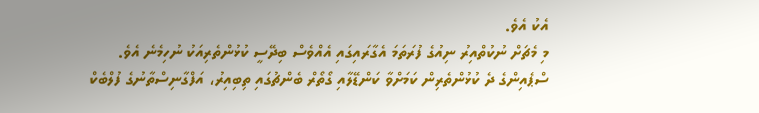އެކު އެވެ.
މި މެޗަށް ނުކުތްއިރު ނިއުގެ ފުރަތަމަ އެގާރައިގައި އެއްވެސް ބިދޭސީ ކުޅުންތެރިއަކު ނުހިމެނެ އެވެ. ސްޕެއިންގެ ދެ ކުޅުންތެރިން ކަމަށްވާ ކަންޑޭލާއި ގޯތޯރް ބެންޗުގައި ތިބިއިރު، އަފްގާނިސްތާނުގެ ފުލްބެކް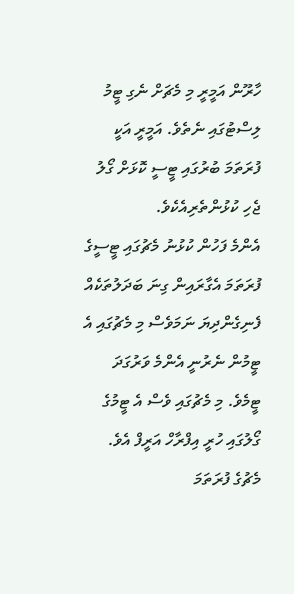ހާރޫން އަމީރީ މި މެޗަށް ނެގި ޓީމު ލިސްޓުގައި ނެތެވެ. އަމީރީ އަކީ ފުރަތަމަ ބުރުގައި ޓީސީ ކޮޅަށް ގޯލު ޖެހި ކުޅުންތެރިއެކެވެ.
އެންމެ ފަހުން ކުޅުނު މެޗުގައި ޓީސީގެ ފުރަތަމަ އެގާރައިން ގިނަ ބަދަލުތަކެއް ފެނިގެންދިޔަ ނަމަވެސް މި މެޗުގައި އެ ޓީމުން ނެރުނީ އެންމެ ވަރުގަދަ ޓީމެވެ. މި މެޗުގައި ވެސް އެ ޓީމުގެ ގޯލުގައި ހުރީ އިފްރާހް އަރީފް އެވެ.
މެޗުގެ ފުރަތަމަ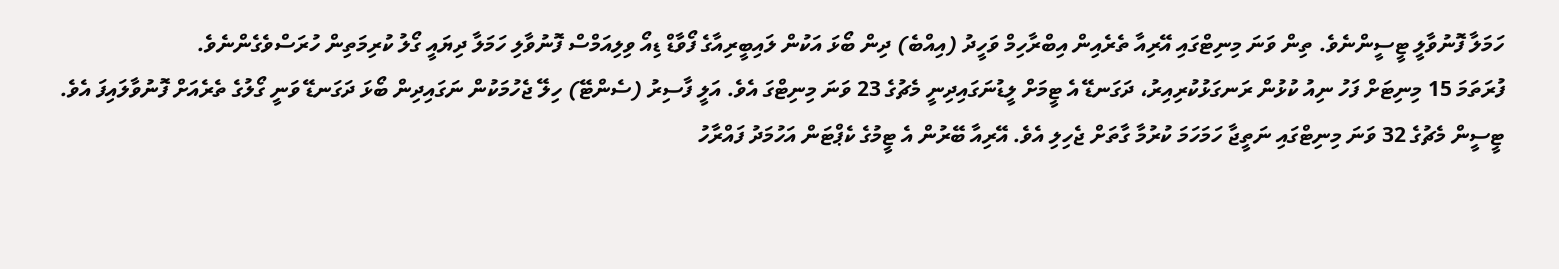ހަމަލާ ފޮނުވާލީ ޓީސީންނެވެ. ތިން ވަނަ މިނިޓްގައި އޭރިއާ ތެރެއިން އިބްރާހިމް ވަހީދު (އިއްބެ) ދިން ބޯޅަ އަކުން ލައިބީރިއާގެ ފޯވާޑް ޑިއޯ ވިލިއަމްސް ފޮނުވާލި ހަމަލާ ދިޔައީ ގޯލު ކުރިމަތިން ހުރަސްވެގެންނެވެ.
ފުރަތަމަ 15 މިނިޓަށް ފަހު ނިއު ކުޅުން ރަނގަޅުކުރިއިރު، ދަގަނޑޭ އެ ޓީމަށް ލީޑުނަގައިދިނީ މެޗުގެ 23 ވަނަ މިނިޓްގަ އެވެ. އަލީ ފާސިރު (ސެންޓޭ) ހިލޭ ޖެހުމަކުން ނަގައިދިން ބޯޅަ ދަގަނޑޭ ވަނީ ގޯލުގެ ތެރެއަށް ފޮނުވާލައިފަ އެވެ.
ޓީސީން މެޗުގެ 32 ވަނަ މިނިޓްގައި ނަތީޖާ ހަމަހަމަ ކުރުމާ ގާތަށް ޖެހިލި އެވެ. އޭރިއާ ބޭރުން އެ ޓީމުގެ ކެޕްޓަން އަހުމަދު ފައްރާހު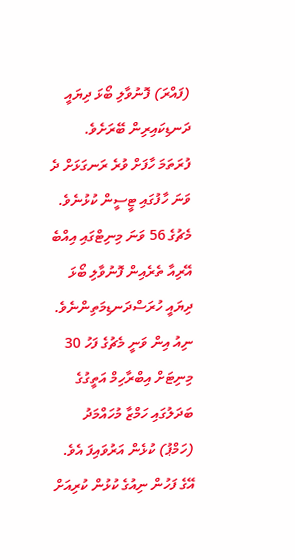(ފައްރަ) ފޮނުވާލި ބޯޅަ ދިޔައީ ދަނޑިކައިރިން ބޭރަށެވެ.
ފުރަތަމަ ހާފަށް ވުރެ ރަނގަޅަށް ދެ ވަނަ ހާފުގައި ޓީސީން ކުޅުނެވެ. މެޗުގެ 56 ވަނަ މިނިޓްގައި އިއްބެ އޭރިއާ ތެރެއިން ފޮނުވާލި ބޯޅަ ދިޔައީ ހުރަސްދަނޑިމަތިންނެވެ.
ނިއު އިން ވަނީ މެޗުގެ ފަހު 30 މިނިޓަށް އިބްރާހިމް އަތީގުގެ ބަދަލުގައި ހަމްޒާ މުހައްމަދު (ހަމްޕު) ކުޅެން އަރުވައިފަ އެވެ. އޭގެ ފަހުން ނިއުގެ ކުޅުން ކުރިއަށް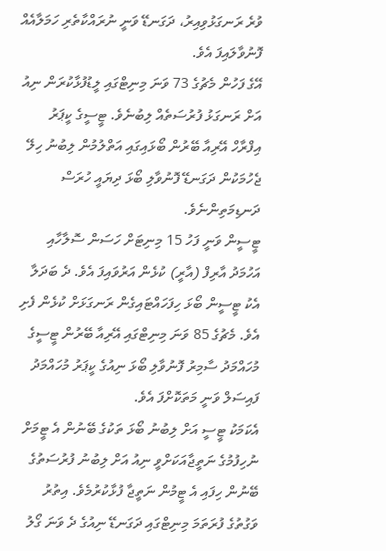ވުރެ ރަނގަޅުވިއިރު، ދަގަނޑޭ ވަނީ ނުރައްކާތެރި ހަމަލާއެއް ފޮނުވާލައިފަ އެވެ.
އޭގެ ފަހުން މެޗުގެ 73 ވަނަ މިނިޓްގައި ލީޑުފުޅާކުރަން ނިއު އަށް ރަނގަޅު ފުރުސަތެއް ލިބުނެވެ. ޓީސީގެ ކީޕަރު އިފްރާހް އޭރިއާ ބޭރުން ބޯޅައިގައި އަތްލުމުން ލިބުނު ހިލޭ ޖެހުމަކުން ދަގަނޑޭ ފޮނުވާލި ބޯޅަ ދިޔައީ ހުރަސް ދަނޑިމަތިންނެވެ.
ޓީސީން ވަނީ ފަހު 15 މިނިޓަށް ހަސަން ސޮލާހާއި އަހުމަދު އާރިފް (އާރީ) ކުޅެން އަރުވައިފަ އެވެ. ދެ ބަދަލާ އެކު ޓީސީން ބޯޅަ ހިފަހައްޓައިގެން ރަނގަޅަށް ކުޅެން ފެށި އެވެ. މެޗުގެ 85 ވަނަ މިނިޓްގައި އޭރިއާ ބޭރުން ޓީސީގެ މުހައްމަދު ސާމިރު ފޮނުވާލި ބޯޅަ ނިއުގެ ކީޕަރު މުހައްމަދު ފައިސަލް ވަނީ މަތަކޮށްފަ އެވެ.
އެކަމަކު ޓީސީ އަށް ލިބުނު ބޯޅަ ތަކުގެ ބޭނުން އެ ޓީމަށް ނުހިފުމުގެ ނަތީޖާއަކަށްވީ ނިއު އަށް ލިބުނު ފުރުސަތުގެ ބޭނުން ހިފައި އެ ޓީމުން ނަތީޖާ ފުޅާކުރުމެވެ. އިތުރު ވަގުތުގެ ފުރަތަމަ މިނިޓްގައި ދަގަނޑޭ ނިއުގެ ދެ ވަނަ ގޯލު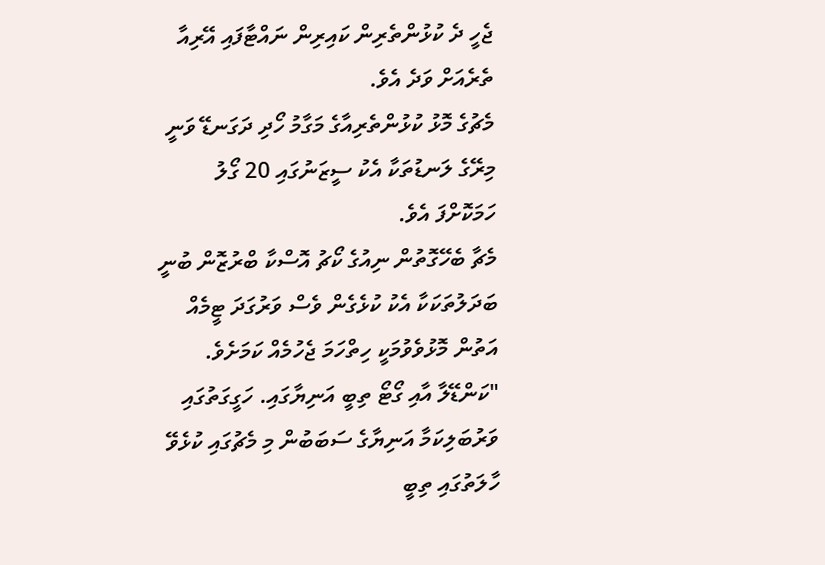ޖެހީ ދެ ކުޅުންތެރިން ކައިރިން ނައްޓާފައި އޭރިއާ ތެރެއަށް ވަދެ އެވެ.
މެޗުގެ މޮޅު ކުޅުންތެރިއާގެ މަގާމު ހޯދި ދަގަނޑޭ ވަނީ މިރޭގެ ލަނޑުތަކާ އެކު ސީޒަނުގައި 20 ގޯލު ހަމަކޮށްފަ އެވެ.
މެޗާ ބެހޭގޮތުން ނިއުގެ ކޯޗު އޮސްކާ ބްރުޒޮން ބުނީ ބަދަލުތަކަކާ އެކު ކުޅެގެން ވެސް ވަރުގަދަ ޓީމެއް އަތުން މޮޅުވެވުމަކީ ހިތްހަމަ ޖެހުމެއް ކަމަށެވެ.
"ކަންޑޭލާ އާއި ގޯޓޯ ތިބީ އަނިޔާގައި. ހަގީގަތުގައި ވަރުބަލިކަމާ އަނިޔާގެ ސަބަބުން މި މެޗުގައި ކުޅެވޭ ހާލަތުގައި ތިބީ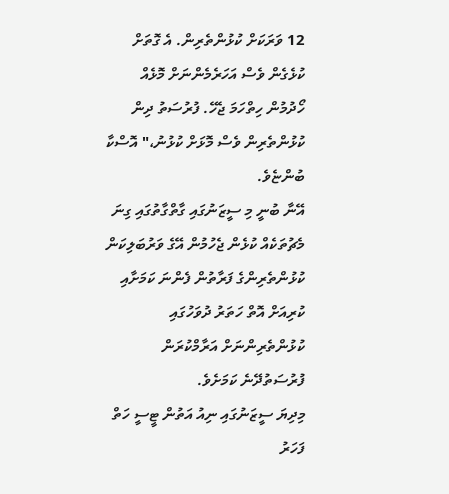12 ވަރަކަށް ކުޅުންތެރިން. އެ ގޮތަށް ކުޅެގެން ވެސް އަހަރެމެންނަށް މޮޅެއް ހޯދުމުން ހިތްހަމަ ޖެހޭ. ފުރުސަތު ދިން ކުޅުންތެރިން ވެސް މޮޅަށް ކުޅުނު،" އޮސްކާ ބުންޏެވެ.
އޭނާ ބުނީ މި ސީޒަނުގައި ގާތްގާތުގައި ގިނަ މެޗުތަކެއް ކުޅެން ޖެހުމުން އޭގެ ވަރުބަލިކަން ކުޅުންތެރިންގެ ފަރާތުން ފެންނަ ކަމަށާއި ކުރިއަށް އޮތް ހަތަރު ދުވަހުގައި ކުޅުންތެރިންނަށް އަރާމްކުރަން ފުރުސަތުދޭނެ ކަމަށެވެ.
މިދިޔަ ސީޒަނުގައި ނިއު އަތުން ޓީސީ ހަތް ފަހަރު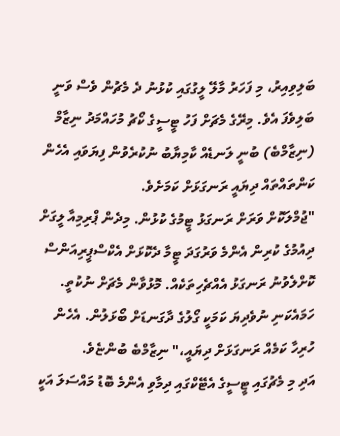ބަލިވިއިރު، މި ފަހަރު މާލޭ ލީގުގައި ކުޅުނު ދެ މެޗުން ވެސް ވަނީ ބަލިވެފަ އެވެ. މިރޭގެ މެޗަށް ފަހު ޓީސީގެ ކޯޗު މުހައްމަދު ނިޒާމް (ނިޒާމްބެ) ބުނީ ލަނޑެއް ކާމިޔާބު ނުކުރެވުން ފިޔަވައި އެހެން ކަންތައްތައް ދިޔައީ ރަނގަޅަށް ކަމަށެވެ.
"ޖުމްލަކޮށް ވަރަށް ރަނގަޅު ޓީމުގެ ކުޅުން. މިދެން ޕްރިމިއާ ލީގަށް ދިއުމުގެ ކުރިން އެންމެ ވަރުގަދަ ޓީމާ ދެކޮޅަށް އެކްސްޕީރިއަންސް ކޮށްލެވުނު ރަނގަޅު އެއްޗެހިތަކެއް. މޮޅުވާން މެޗަށް ނުކުތީ. ހަމައެކަނި ނުވެދިޔަ ކަމަކީ ގޯލުގެ ދާގަނޑަށް ބޯޅަލުން. އެހެން ހުރިހާ ކަމެއް ރަނގަޅަށް ދިޔައީ،" ނިޒާމްބެ ބުންޏެވެ.
އަދި މި މެޗުގައި ޓީސީގެ އެޓޭކްގައި ދިމާވި އެންމެ ބޮޑު މައްސަލަ އަކީ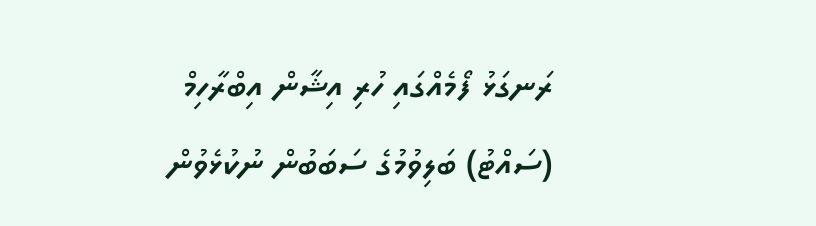ރަނގަޅު ފޯމެއްގައި ހުރި އިޝާން އިބްރާހިމް (ސައްޓު) ބަލިވުމުގެ ސަބަބުން ނުކުޅެވުން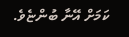ކަމަށް އޭނާ ބުންޏެވެ.